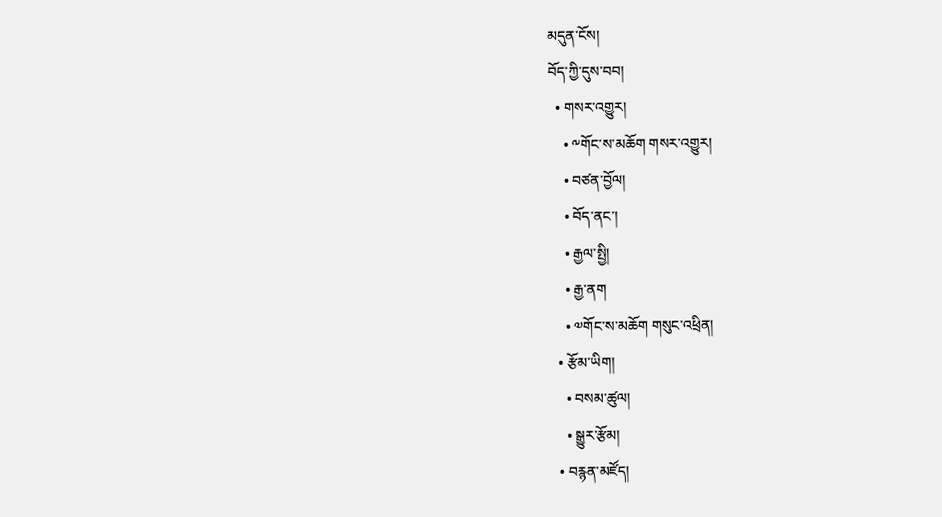མདུན་ངོས།
བོད་ཀྱི་དུས་བབ།
  • གསར་འགྱུར།
    • ༸གོང་ས་མཆོག གསར་འགྱུར།
    • བཙན་བྱོལ།
    • བོད་ནང་།
    • རྒྱལ་སྤྱི།
    • རྒྱ་ནག
    • ༧གོང་ས་མཆོག གསུང་འཕྲིན།
  • རྩོམ་ཡིག།
    • བསམ་ཚུལ།
    • སྒྱུར་རྩོམ།
  • བརྙན་མཛོད།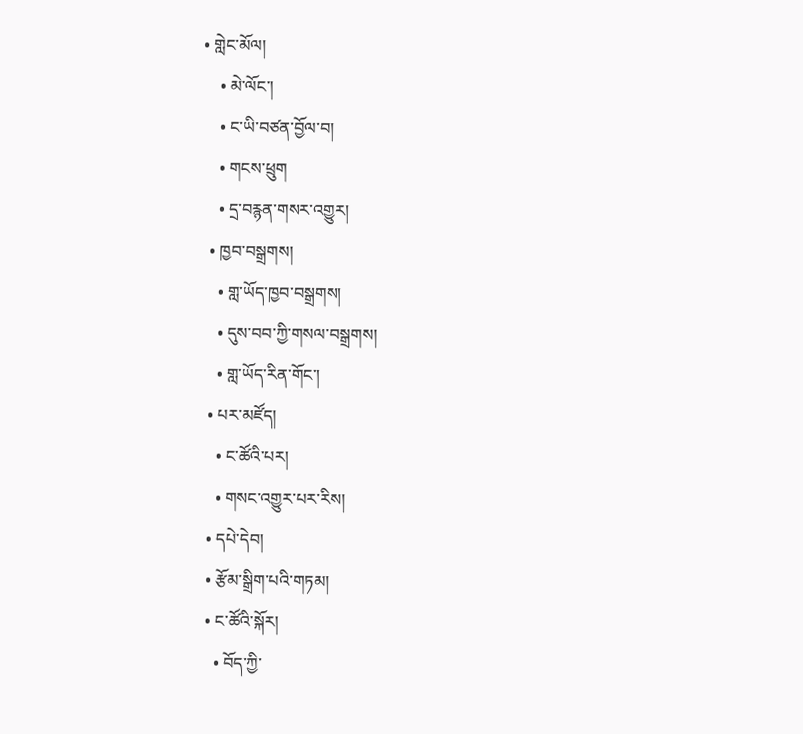• གླེང་མོལ།
    • མེ་ལོང་།
    • ང་ཡི་བཙན་བྱོལ་བ།
    • གངས་ཕྲུག
    • དྲ་བརྙན་གསར་འགྱུར།
  • ཁྱབ་བསྒྲགས།
    • གླ་ཡོད་ཁྱབ་བསྒྲགས།
    • དུས་བབ་ཀྱི་གསལ་བསྒྲགས།
    • གླ་ཡོད་རིན་གོང་།
  • པར་མཛོད།
    • ང་ཚོའི་པར།
    • གསང་འགྱུར་པར་རིས།
  • དཔེ་དེབ།
  • རྩོམ་སྒྲིག་པའི་གཏམ།
  • ང་ཚོའི་སྐོར།
    • བོད་ཀྱི་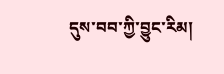དུས་བབ་ཀྱི་བྱུང་རིམ།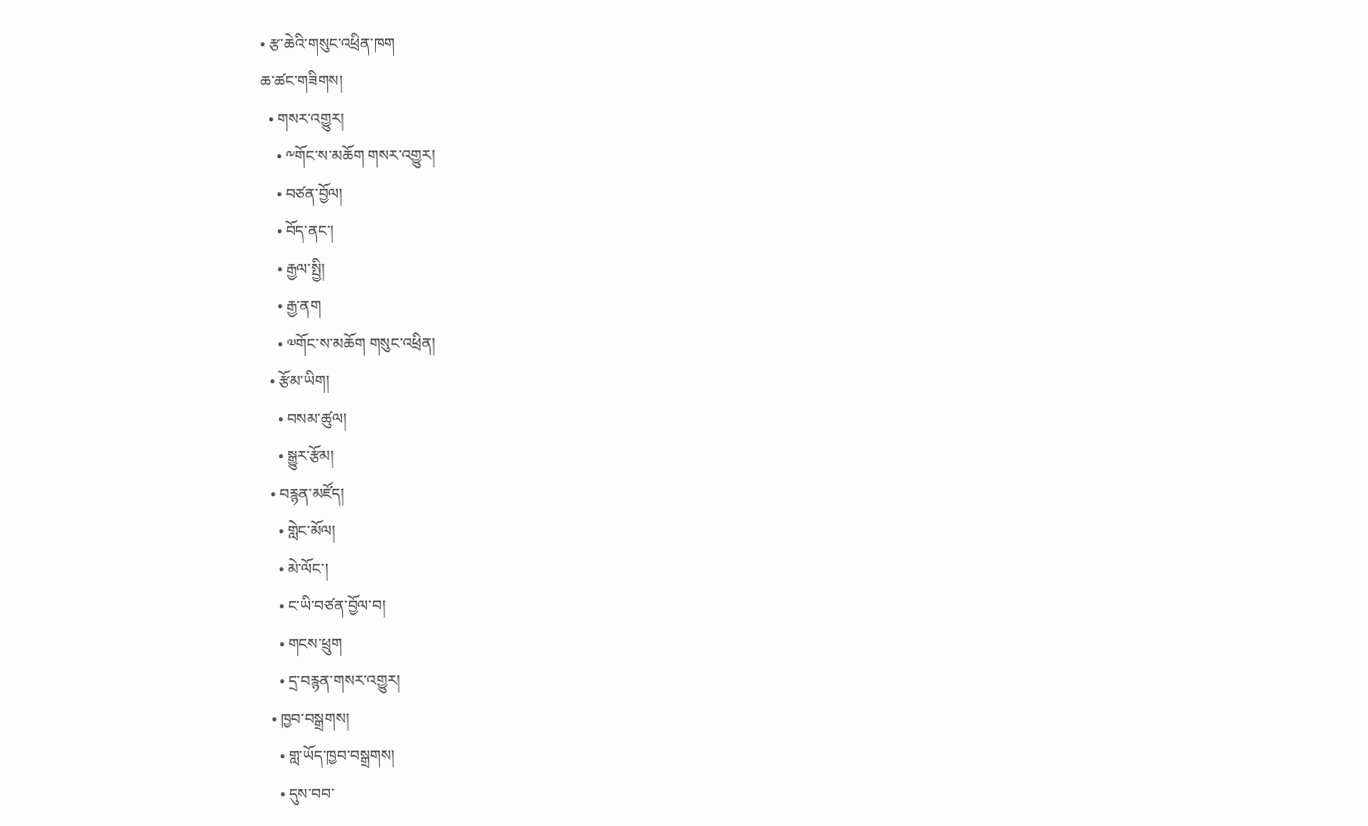• རྩ་ཆེའི་གསུང་འཕྲིན་ཁག
ཆ་ཚང་གཟིགས།
  • གསར་འགྱུར།
    • ༸གོང་ས་མཆོག གསར་འགྱུར།
    • བཙན་བྱོལ།
    • བོད་ནང་།
    • རྒྱལ་སྤྱི།
    • རྒྱ་ནག
    • ༧གོང་ས་མཆོག གསུང་འཕྲིན།
  • རྩོམ་ཡིག།
    • བསམ་ཚུལ།
    • སྒྱུར་རྩོམ།
  • བརྙན་མཛོད།
    • གླེང་མོལ།
    • མེ་ལོང་།
    • ང་ཡི་བཙན་བྱོལ་བ།
    • གངས་ཕྲུག
    • དྲ་བརྙན་གསར་འགྱུར།
  • ཁྱབ་བསྒྲགས།
    • གླ་ཡོད་ཁྱབ་བསྒྲགས།
    • དུས་བབ་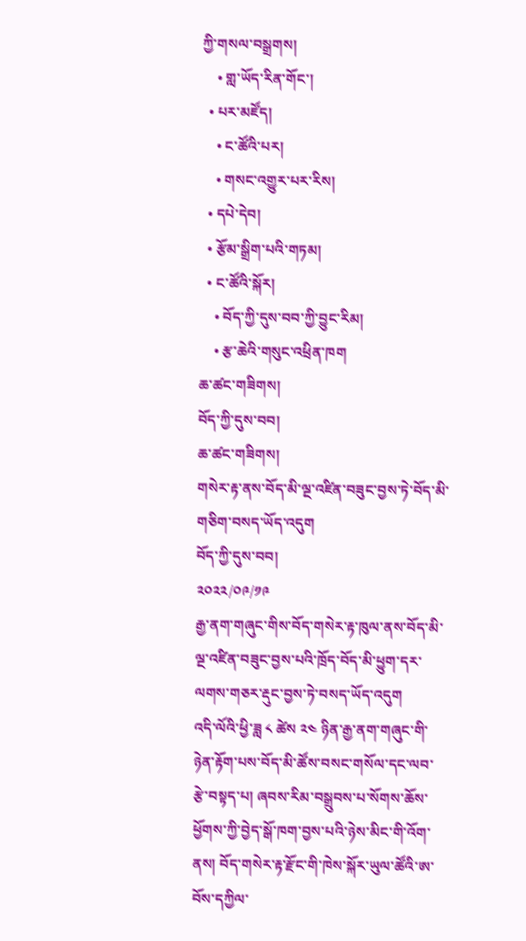ཀྱི་གསལ་བསྒྲགས།
    • གླ་ཡོད་རིན་གོང་།
  • པར་མཛོད།
    • ང་ཚོའི་པར།
    • གསང་འགྱུར་པར་རིས།
  • དཔེ་དེབ།
  • རྩོམ་སྒྲིག་པའི་གཏམ།
  • ང་ཚོའི་སྐོར།
    • བོད་ཀྱི་དུས་བབ་ཀྱི་བྱུང་རིམ།
    • རྩ་ཆེའི་གསུང་འཕྲིན་ཁག
ཆ་ཚང་གཟིགས།
བོད་ཀྱི་དུས་བབ།
ཆ་ཚང་གཟིགས།
གསེར་རྟ་ནས་བོད་མི་ལྔ་འཛིན་བཟུང་བྱས་ཏེ་བོད་མི་གཅིག་བསད་ཡོད་འདུག
བོད་ཀྱི་དུས་བབ།
༢༠༢༢/༠༩/༡༩
རྒྱ་ནག་གཞུང་གིས་བོད་གསེར་རྟ་ཁུལ་ནས་བོད་མི་ལྔ་འཛིན་བཟུང་བྱས་པའི་ཁྲོད་བོད་མི་ཕྱུག་དར་ལགས་གཅར་རྡུང་བྱས་ཏེ་བསད་ཡོད་འདུག
འདི་ལོའི་ཕྱི་ཟླ ༨ ཚེས ༢༤ ཉིན་རྒྱ་ནག་གཞུང་གི་ཉེན་རྟོག་པས་བོད་མི་ཚོས་བསང་གསོལ་དང་ལབ་རྩེ་བསྟད་པ། ཞབས་རིམ་བསྒྲུབས་པ་སོགས་ཆོས་ཕྱོགས་ཀྱི་བྱེད་སྒོ་ཁག་བྱས་པའི་ཉེས་མིང་གི་འོག་ནས། བོད་གསེར་རྟ་རྫོང་གི་ཁེས་སྐོར་ཡུལ་ཚོའི་ཨ་བོས་དཀྱིལ་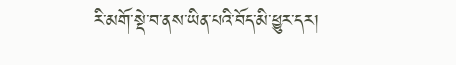རི་མགོ་སྡེ་བ་ནས་ཡིན་པའི་བོད་མི་ཕྱུར་དར།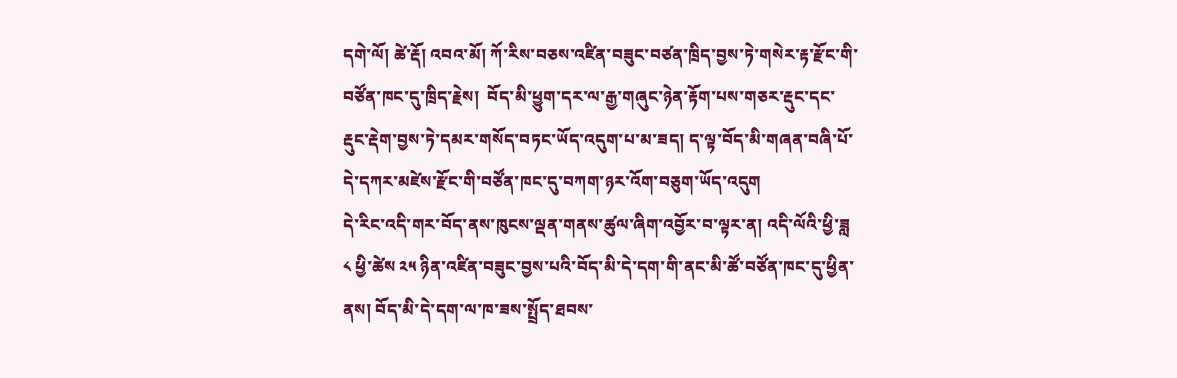དགེ་ལོ། ཚེ་རྡོ། འབའ་མོ། ཀོ་རིས་བཅས་འཛིན་བཟུང་བཙན་ཁྲིད་བྱས་ཏེ་གསེར་རྟ་རྫོང་གི་བཙོན་ཁང་དུ་ཁྲིད་རྗེས།  བོད་མི་ཕྱུག་དར་ལ་རྒྱ་གཞུང་ཉེན་རྟོག་པས་གཅར་རྡུང་དང་རྡུང་རྡེག་བྱས་ཏེ་དམར་གསོད་བཏང་ཡོད་འདུག་པ་མ་ཟད། ད་ལྟ་བོད་མི་གཞན་བཞི་པོ་དེ་དཀར་མཛེས་རྫོང་གི་བཙོན་ཁང་དུ་བཀག་ཉར་འོག་བཅུག་ཡོད་འདུག
དེ་རིང་འདི་གར་བོད་ནས་ཁུངས་ལྡན་གནས་ཚུལ་ཞིག་འབྱོར་བ་ལྟར་ན། འདི་ལོའི་ཕྱི་ཟླ ༨ ཕྱི་ཚེས ༢༥ ཉིན་འཛིན་བཟུང་བྱས་པའི་བོད་མི་དེ་དག་གི་ནང་མི་ཚོ་བཙོན་ཁང་དུ་ཕྱིན་ནས། བོད་མི་དེ་དག་ལ་ཁ་ཟས་སྤྲོད་ཐབས་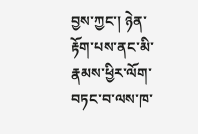བྱས་ཀྱང་། ཉེན་རྟོག་པས་ནང་མི་རྣམས་ཕྱིར་ལོག་བཏང་བ་ལས་ཁ་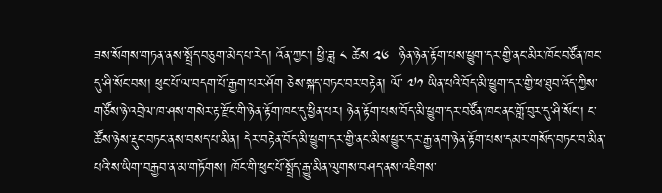ཟས་སོགས་གཏན་ནས་སྤྲོད་བཅུག་མེད་པ་རེད། འོན་ཀྱང་། ཕྱི་ཟླ ༨ ཚེས ༢༦  ཉིན་ཉེན་རྟོག་པས་ཕྱུག་དར་གྱི་ནང་མིར་ཁོང་བཙོན་ཁང་དུ་ཤི་སོང་བས། ཕུང་པོ་ལ་བདག་པོ་རྒྱག་པར་ཤོག ཅེས་སྐད་བཏང་བར་བརྟེན། ལོ་ ༧༡ ཡིན་པའི་བོད་མི་ཕྱུག་དར་གྱི་ཕ་ཐུབ་འོད་ཀྱིས་གཙོས་ཉེ་འབྲེལ་ཁ་ཤས་གསེར་རྟ་རྫོང་གི་ཉེན་རྟོག་ཁང་དུ་ཕྱིན་པར། ཉེན་རྟོག་པས་བོད་མི་ཕྱུག་དར་བཙོན་ཁང་ནང་གློ་བུར་དུ་ཤི་སོང་། ང་ཚོས་ཉེས་རྡུང་བཏང་ནས་བསད་པ་མིན། དེར་བརྟེན་བོད་མི་ཕྱུག་དར་གྱི་ནང་མིས་ཕྱུར་དར་རྒྱ་ནག་ཉེན་རྟོག་པས་དམར་གསོད་བཏང་བ་མིན་པའི་ས་ཡིག་བརྒྱབ་ན་མ་གཏོགས། ཁོང་གི་ཕུང་པོ་སྤྲོད་རྒྱུ་མིན་ལུགས་བཤད་ནས་འཇིགས་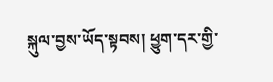སྐུལ་བྱས་ཡོད་སྟབས། ཕྱུག་དར་གྱི་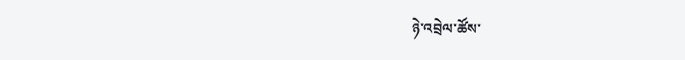ཉེ་འབྲེལ་ཚོས་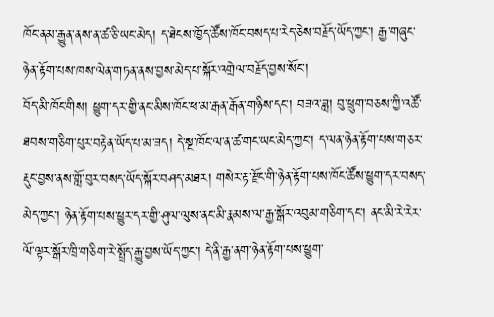ཁོང་ནམ་རྒྱུན་ནས་ན་ཚ་ཅི་ཡང་མེད། ད་ཐེངས་ཁྱོད་ཚོས་ཁོང་བསད་པ་རེད་ཅེས་བརྗོད་ཡོད་ཀྱང་། རྒྱ་གཞུང་ཉེན་རྟོག་པས་ཁས་ལེན་གཏན་ནས་བྱས་མེད་པ་སྐོར་འགྲེལ་བརྗོད་བྱས་སོང་།
བོད་མི་ཁོང་གིས། ཕྱུག་དར་གྱི་ནང་མིས་ཁོང་ཕ་མ་རྒན་རྒོན་གཉིས་དང་། བཟའ་ཟླ། བུ་ཕྲུག་བཅས་ཀྱི་འཚོ་ཐབས་གཅིག་པུར་བརྟེན་ཡོད་པ་མ་ཟད། དེ་སྔ་ཁོང་ལ་ན་ཚ་གང་ཡང་མེད་ཀྱང་། ད་ལན་ཉེན་རྟོག་པས་གཅར་རྡུང་བྱས་ནས་གློ་བུར་བསད་ཡོད་སྐོར་བཤད་མཐར། གསེར་རྟ་རྫོང་གི་ཉེན་རྟོག་པས་ཁོང་ཚོས་ཕྱུག་དར་བསད་མེད་ཀྱང་། ཉེན་རྟོག་པས་ཕྱུར་དར་གྱི་ཤུལ་ལུས་ནང་མི་རྣམས་ལ་རྒྱ་སྒོར་འབུམ་གཅིག་དང་། ནང་མི་རེ་རེར་ལོ་ལྟར་སྒོར་ཁྲི་གཅིག་རེ་སྤྲོད་རྒྱུ་བྱས་ཡོད་ཀྱང་། དེ་ནི་རྒྱ་ནག་ཉེན་རྟོག་པས་ཕྱུག་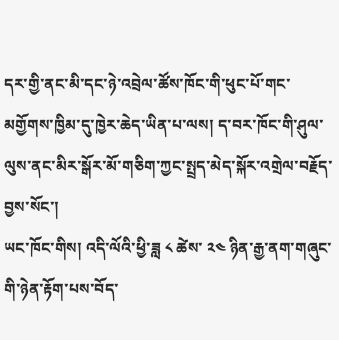དར་གྱི་ནང་མི་དང་ཉེ་འབྲེལ་ཚོས་ཁོང་གི་ཕུང་པོ་གང་མགྱོགས་ཁྱིམ་དུ་ཁྱེར་ཆེད་ཡིན་པ་ལས། ད་བར་ཁོང་གི་ཤུལ་ལུས་ནང་མིར་སྒོར་མོ་གཅིག་ཀྱང་སྤྲད་མེད་སྐོར་འགྲེལ་བརྗོད་བྱས་སོང་།
ཡང་ཁོང་གིས། འདི་ལོའི་ཕྱི་ཟླ ༨ ཚེས་ ༢༤ ཉིན་རྒྱ་ནག་གཞུང་གི་ཉེན་རྟོག་པས་བོད་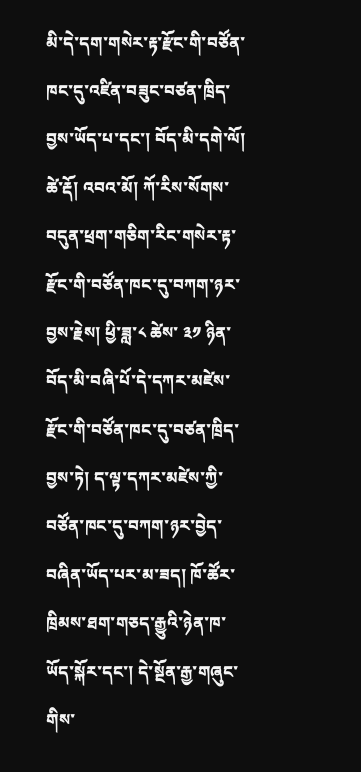མི་དེ་དག་གསེར་རྟ་རྫོང་གི་བཙོན་ཁང་དུ་འཛིན་བཟུང་བཙན་ཁྲིད་བྱས་ཡོད་པ་དང་། བོད་མི་དགེ་ལོ། ཚེ་རྡོ། འབའ་མོ། ཀོ་རིས་སོགས་བདུན་ཕྲག་གཅིག་རིང་གསེར་རྟ་རྫོང་གི་བཙོན་ཁང་དུ་བཀག་ཉར་བྱས་རྗེས། ཕྱི་ཟླ་༨ ཚེས་ ༣༡ ཉིན་བོད་མི་བཞི་པོ་དེ་དཀར་མཛེས་རྫོང་གི་བཙོན་ཁང་དུ་བཙན་ཁྲིད་བྱས་ཏེ། ད་ལྟ་དཀར་མཛེས་ཀྱི་བཙོན་ཁང་དུ་བཀག་ཉར་བྱེད་བཞིན་ཡོད་པར་མ་ཟད། ཁོ་ཚོར་ཁྲིམས་ཐག་གཅད་རྒྱུའི་ཉེན་ཁ་ཡོད་སྐོར་དང་། དེ་སྔོན་རྒྱ་གཞུང་གིས་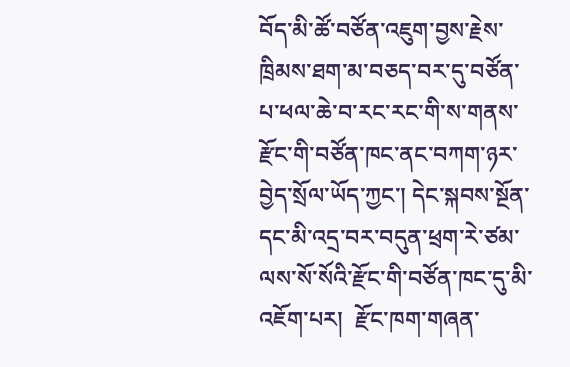བོད་མི་ཚོ་བཙོན་འཇུག་བྱས་རྗེས་ཁྲིམས་ཐག་མ་བཅད་བར་དུ་བཙོན་པ་ཕལ་ཆེ་བ་རང་རང་གི་ས་གནས་རྫོང་གི་བཙོན་ཁང་ནང་བཀག་ཉར་བྱེད་སྲོལ་ཡོད་ཀྱང་། དེང་སྐབས་སྔོན་དང་མི་འདྲ་བར་བདུན་ཕྲག་རེ་ཙམ་ལས་སོ་སོའི་རྫོང་གི་བཙོན་ཁང་དུ་མི་འཇོག་པར།  རྫོང་ཁག་གཞན་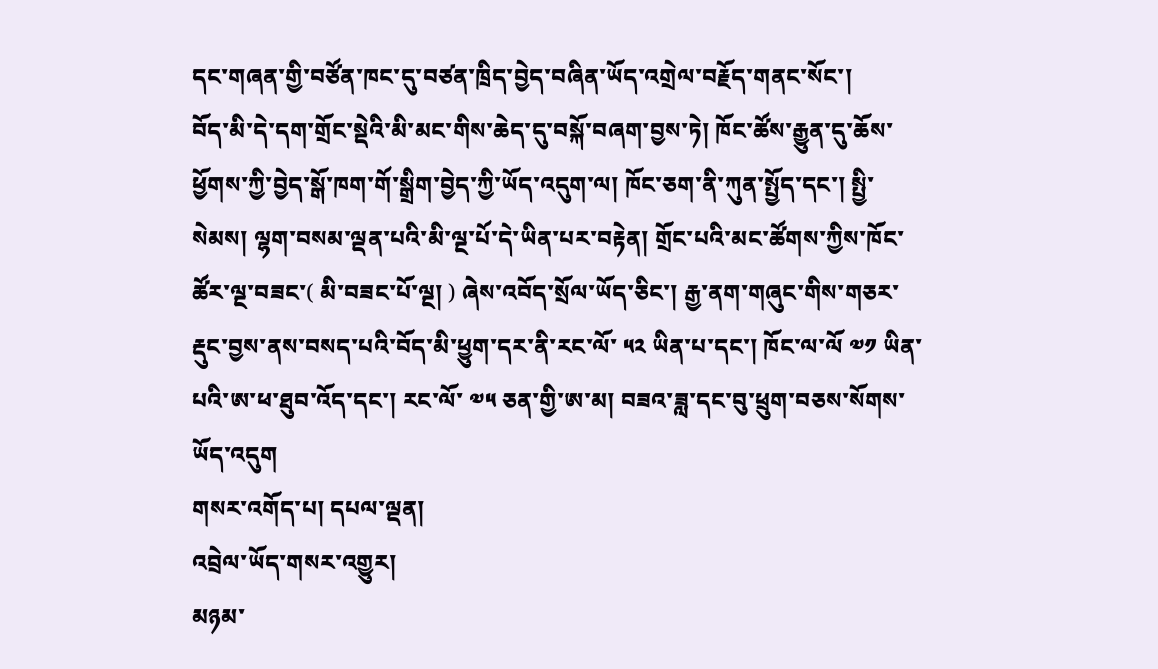དང་གཞན་གྱི་བཙོན་ཁང་དུ་བཙན་ཁྲིད་བྱེད་བཞིན་ཡོད་འགྲེལ་བརྗོད་གནང་སོང་།
བོད་མི་དེ་དག་གྲོང་སྡེའི་མི་མང་གིས་ཆེད་དུ་བསྐོ་བཞག་བྱས་ཏེ། ཁོང་ཚོས་རྒྱུན་དུ་ཆོས་ཕྱོགས་ཀྱི་བྱེད་སྒོ་ཁག་གོ་སྒྲིག་བྱེད་ཀྱི་ཡོད་འདུག་ལ། ཁོང་ཅག་ནི་ཀུན་སྤྱོད་དང་། སྤྱི་སེམས། ལྷག་བསམ་ལྡན་པའི་མི་ལྔ་པོ་དེ་ཡིན་པར་བརྟེན། གྲོང་པའི་མང་ཚོགས་ཀྱིས་ཁོང་ཚོར་ལྔ་བཟང་( མི་བཟང་པོ་ལྔ། ) ཞེས་འབོད་སྲོལ་ཡོད་ཅིང་། རྒྱ་ནག་གཞུང་གིས་གཅར་རྡུང་བྱས་ནས་བསད་པའི་བོད་མི་ཕྱུག་དར་ནི་རང་ལོ་ ༥༢ ཡིན་པ་དང་། ཁོང་ལ་ལོ ༧༡ ཡིན་པའི་ཨ་ཕ་ཐུབ་འོད་དང་། རང་ལོ་ ༧༥ ཅན་གྱི་ཨ་མ། བཟའ་ཟླ་དང་བུ་ཕྲུག་བཅས་སོགས་ཡོད་འདུག
གསར་འགོད་པ། དཔལ་ལྡན།
འབྲེལ་ཡོད་གསར་འགྱུར།
མཉམ་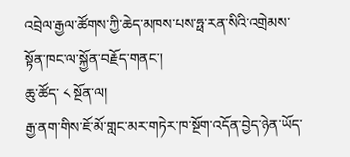འབྲེལ་རྒྱལ་ཚོགས་ཀྱི་ཆེད་མཁས་པས་ཧྥ་རན་སིའི་འགྲེམས་སྟོན་ཁང་ལ་སྐྱོན་བརྗོད་གནང་།
ཆུ་ཚོད་ ༨ སྔོན་ལ།
རྒྱ་ནག་གིས་ཇོ་མོ་གླང་མར་གཏེར་ཁ་སྔོག་འདོན་བྱེད་ཉེན་ཡོད་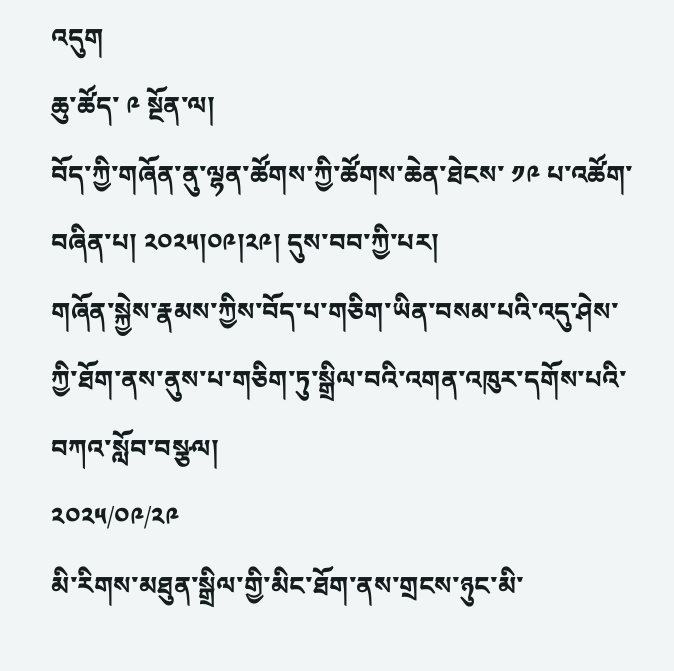འདུག
ཆུ་ཚོད་ ༩ སྔོན་ལ།
བོད་ཀྱི་གཞོན་ནུ་ལྷན་ཚོགས་ཀྱི་ཚོགས་ཆེན་ཐེངས་ ༡༩ པ་འཚོག་བཞིན་པ། ༢༠༢༥།༠༩།༢༩། དུས་བབ་ཀྱི་པར།
གཞོན་སྐྱེས་རྣམས་ཀྱིས་བོད་པ་གཅིག་ཡིན་བསམ་པའི་འདུ་ཤེས་ཀྱི་ཐོག་ནས་ནུས་པ་གཅིག་ཏུ་སྒྲིལ་བའི་འགན་འཁུར་དགོས་པའི་བཀའ་སློབ་བསྩལ།
༢༠༢༥/༠༩/༢༩
མི་རིགས་མཐུན་སྒྲིལ་གྱི་མིང་ཐོག་ནས་གྲངས་ཉུང་མི་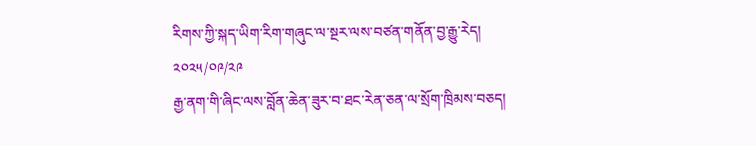རིགས་ཀྱི་སྐད་ཡིག་རིག་གཞུང་ལ་སྔར་ལས་བཙན་གནོན་བྱ་རྒྱུ་རེད།
༢༠༢༥/༠༩/༢༩
རྒྱ་ནག་གི་ཞིང་ལས་བློན་ཆེན་ཟུར་བ་ཐང་རེན་ཅན་ལ་སྲོག་ཁྲིམས་བཅད།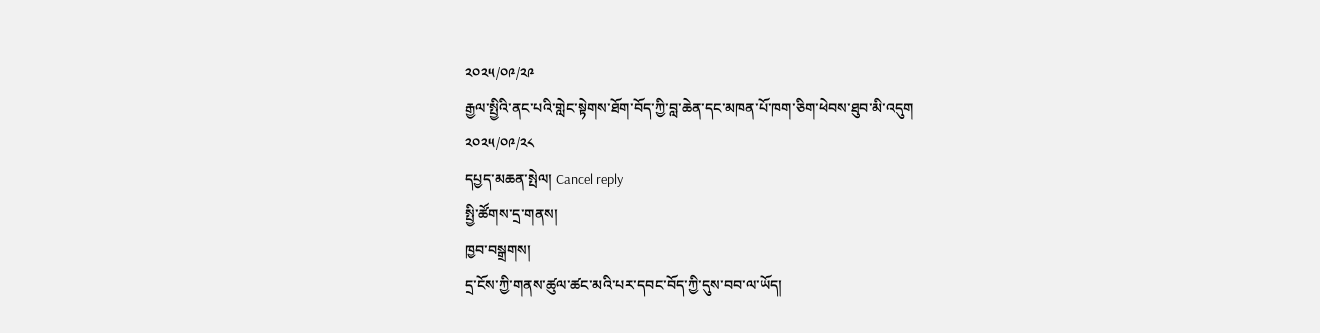༢༠༢༥/༠༩/༢༩
རྒྱལ་སྤྱིའི་ནང་པའི་གླེང་སྟེགས་ཐོག་བོད་ཀྱི་བླ་ཆེན་དང་མཁན་པོ་ཁག་ཅིག་ཕེབས་ཐུབ་མི་འདུག
༢༠༢༥/༠༩/༢༨
དཔྱད་མཆན་སྤེལ། Cancel reply
སྤྱི་ཚོགས་དྲ་གནས།
ཁྱབ་བསྒྲགས།
དྲ་ངོས་ཀྱི་གནས་ཚུལ་ཚང་མའི་པར་དབང་བོད་ཀྱི་དུས་བབ་ལ་ཡོད།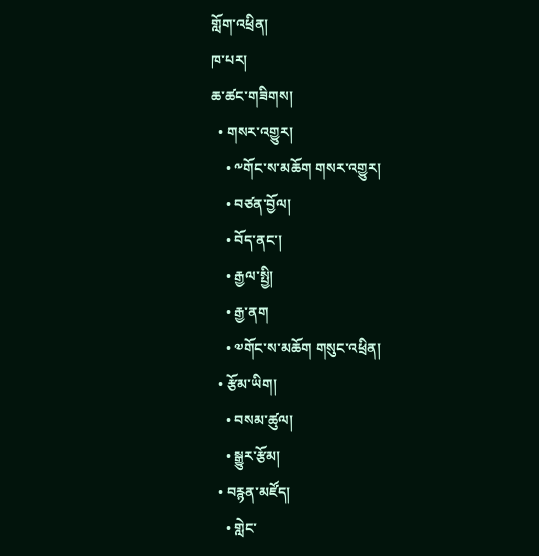གློག་འཕྲིན།
ཁ་པར།
ཆ་ཚང་གཟིགས།
  • གསར་འགྱུར།
    • ༸གོང་ས་མཆོག གསར་འགྱུར།
    • བཙན་བྱོལ།
    • བོད་ནང་།
    • རྒྱལ་སྤྱི།
    • རྒྱ་ནག
    • ༧གོང་ས་མཆོག གསུང་འཕྲིན།
  • རྩོམ་ཡིག།
    • བསམ་ཚུལ།
    • སྒྱུར་རྩོམ།
  • བརྙན་མཛོད།
    • གླེང་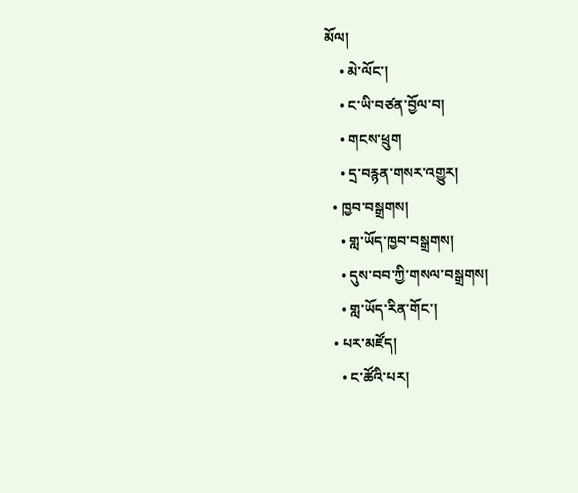མོལ།
    • མེ་ལོང་།
    • ང་ཡི་བཙན་བྱོལ་བ།
    • གངས་ཕྲུག
    • དྲ་བརྙན་གསར་འགྱུར།
  • ཁྱབ་བསྒྲགས།
    • གླ་ཡོད་ཁྱབ་བསྒྲགས།
    • དུས་བབ་ཀྱི་གསལ་བསྒྲགས།
    • གླ་ཡོད་རིན་གོང་།
  • པར་མཛོད།
    • ང་ཚོའི་པར།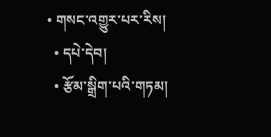• གསང་འགྱུར་པར་རིས།
  • དཔེ་དེབ།
  • རྩོམ་སྒྲིག་པའི་གཏམ།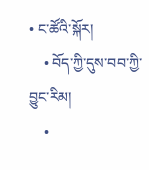• ང་ཚོའི་སྐོར།
    • བོད་ཀྱི་དུས་བབ་ཀྱི་བྱུང་རིམ།
    •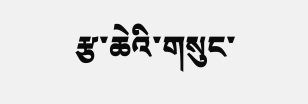རྩ་ཆེའི་གསུང་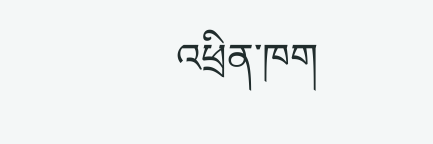འཕྲིན་ཁག